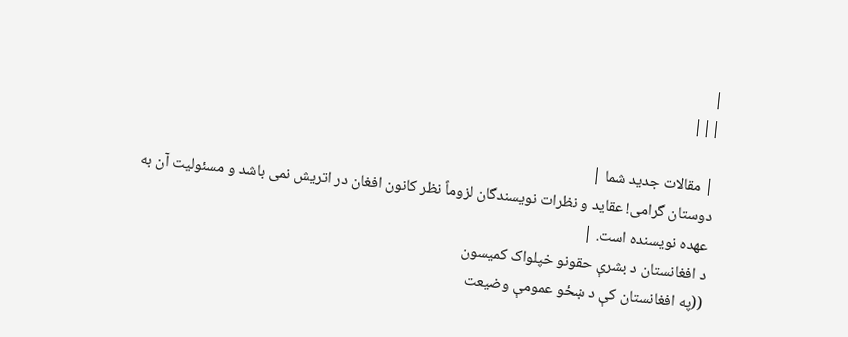|
|||

| مقالات جدید شما |
دوستان گرامی! عقاید و نظرات نویسندگان لزوماً نظر کانون افغان در اتریش نمی باشد و مسئولیت آن به عهده نویسنده است. |
د افغانستان د بشرې حقونو خپلواک کميسون
((په افغانستان کې د ښځو عمومې وضيعت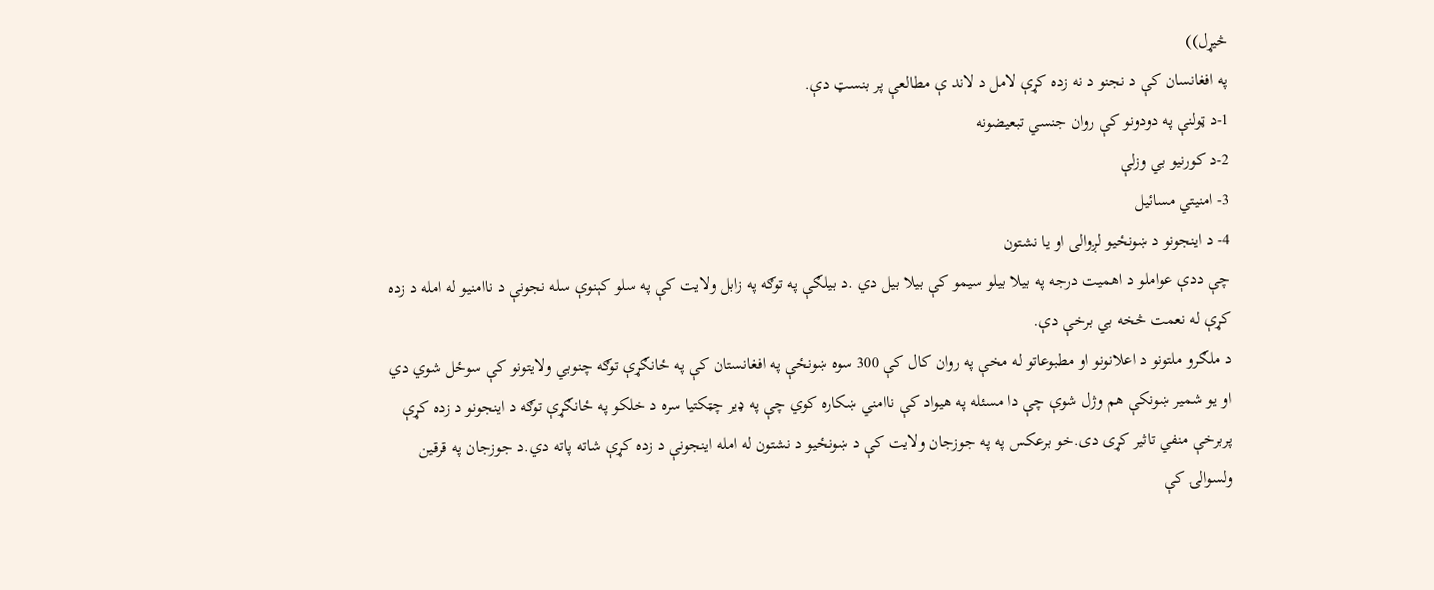څيړل))
په افغانسان کې د نجنو د نه زده کړې لامل د لاند ې مطالعې پر بنسټ دې.
1-د ټولنې په دودونو کې روان جنسي تبعيضونه
2-د کورنيو بي وزلې
3- امنيتي مسائيل
4- د اينجونو د ښونځيو لږوالی او يا نشتون
چې ددې عواملو د اهميت درجه په بيلا بيلو سيمو کې بيلا بيل دي .د بيلګې په توګه په زابل ولايت کې په سلو کېنوې سله نجونې د ناامنيو له امله د زده کړې له نعمت څخه بي برخې دې.
د ملګرو ملتونو د اعلانونو او مطبوعاتو له مخې په روان کال کې 300 سوه ښونځې په افغانستان کې په ځانګړې توګه چنوبي ولايتونو کې سوځل شوي دي او يو شمير ښونکې هم وژل شوې چې دا مسئله په هيواد کې ناامني ښکاره کوي چې په ډير چټکتيا سره د خلکو په ځانګړې توګه د اينجونو د زده کړې پربرخې منفي تاثير کړی دی.خو برعکس په په جوزجان ولايت کې د ښونځيو د نشتون له امله اينجونې د زده کړې شاته پاته دي.د جوزجان په قرقين ولسوالۍ کې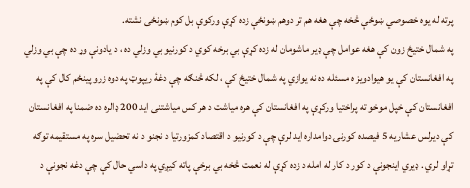پرته له يوه خصوصي ښوځې څخه چې هغه هم تر دوهم ښونځې زده کړې ورکوې بل کوم ښونځی نشته.
په شمال ختيځ زون کې هغه عوامل چې ډير ماشومان له زده کړې بي برخه کوي د کورنيو بي وزلي ده ، د يادونې وړ ده چې بي وزلي په افغانستان کې يو هيوادويز ه مسئله ده نه يوازي په شمال ختيځ کې ، لکه څنګه چې دغۀ ريپوټ په دوه زرو پينځم کال کې په افغانستان کې خپل موخو ته پراختيا ورکړې په افغانستان کې هره مياشت د هر کس مياشتنی ايد 200 ډالره ده ضمنا په افغانستان کې ديرلس عشاريه 5 فيصده کورنۍ دوامداره ايد لرې چې د کورنيو د اقتصاد کمزورتيا د نجنو د نه تحضيل سره په مستقيمه توګه تړاو لري . ډيري اينجونې د کور د کار له امله د زده کړې له نعمت څخه بي برخې پاته کيږي په داسي حال کې چې دغه نجونې د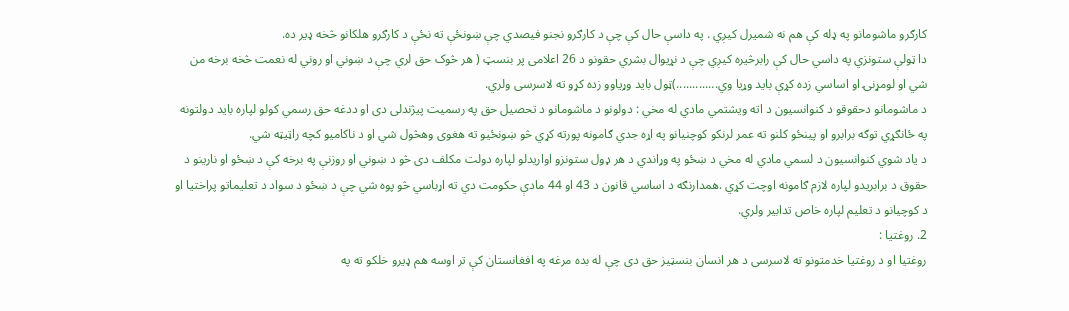کارګرو ماشومانو په ډله کې هم نه شميرل کيږي . په داسې حال کې چې د کارګرو نجنو فيصدي چې ښونځې ته نځې د کارګرو هلکانو څخه ډير ده.
دا ټولې ستونزي په داسي حال کې رابرڅيره کيږي چې د نړيوال بشري حقونو د 26 اعلامی پر بنسټ ( هر څوک حق لري چې د ښوني او روني له نعمت څخه برخه من شي او لومړنۍ او اساسي زده کړې بايد وړيا وي.............)ټول بايد وړياوو زده کړو ته لاسرسی ولري.
د ماشومانو دحقوقو د کنوانسيون د اته ويشتمي مادي له مخي : دولونو د ماشومانو د تحصيل حق په رسميت پيژندلی دی او ددغه حق رسمي کولو لپاره بايد دولتونه په ځانګړي توګه برابرو او پينځو کلنو ته عمر لرنکو کوچنيانو په اړه جدي ګامونه پورته کړي څو ښونځيو ته هغوی وهڅول شي او د ناکاميو کچه راټيټه شي.
د ياد شوي کنوانسيون د لسمي مادي له مخي د ښځو په وړاندي د هر ډول ستونزو اواريدلو لپاره دولت مکلف دی څو د ښوني او روزنې په برخه کې د ښځو او نارينو د حقوق د برابريدو لپاره لازم ګامونه اوچت کړي .همدارنګه د اساسي قانون د 43 او 44 مادې حکومت دي ته اړباسي څو پوه شي چې د ښځو د سواد د تعليماتو پراختيا او د کوچيانو د تعليم لپاره خاص تدابير ولري.
2. روغتيا :
روغتيا او د روغتيا خدمتونو ته لاسرسی د هر انسان بنسټيز حق دی چې له بده مرغه په افغانستان کې تر اوسه هم ډيرو خلکو ته په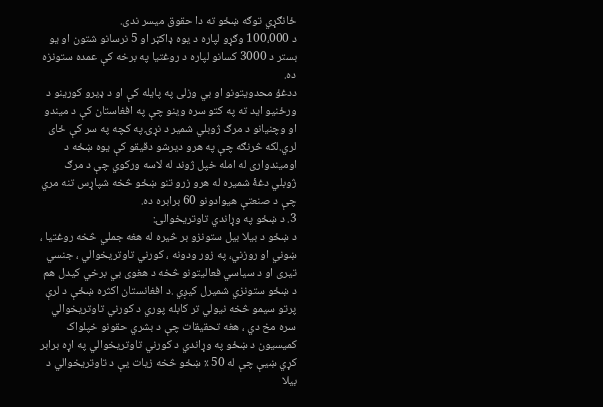ځانګړي توګه ښځو ته دا حقوق ميسر ندی.
د 100،000 وګړو لپاره د يوه ډاکټر او 5 نرسانو شتون او يو بستر د 3000 کسانو لپاره د روغتيا په برخه کې عمده ستونزه ده.
ددغؤ محدويتونو او بي وزلی په پايله کې او د ډيرو کورينو د ورځنيو ايد ته په کتو سره وينو چې په افغاستان کې د ميندو او وچنيانو د مرګ ژوبلي شمير د نړۍ په کچه په سر کې ځای لري.لکه څرنګه چې په هرو ديرشو دقيقو کې يوه ښځه د اوميندواری له امله خپل ژوند له لاسه ورکوي چې د مرګ ژوبلي دغۀ شميره له هرو زرو تنو ښځو څخه شپاړس تنه مري چې د صنعتې هيوادونو 60 برابره ده.
3. د ښځو په وړاندي تاوتريخوالۍ:
د ښځو د بيلا بيل ستونزو بر څيره له هغه جملي څخه روغتيا ، ښوني او روزني، په زور ودونه ، کورني تاوتريخوالي ، جنسي تيری او د سياسي فعاليتونو څخه د هغوی بي برخي کيدل هم د ښځو ستونزي شميرل کيږي .د افغانستان اکثره ښځې د لرې پرتو سيمو څخه نيولي تر کابله پوري د کورني تاوتريخوالي سره مخ دي ، هغه تحقيقات چې د بشري حقونو خپلواک کميسيون د ښځو په وړاندي د کورني تاوتريخوالي په اړه برابر کړي ښيې چې له 50 ٪ ښځو څخه زيات يې د تاوتريخوالي د بيلا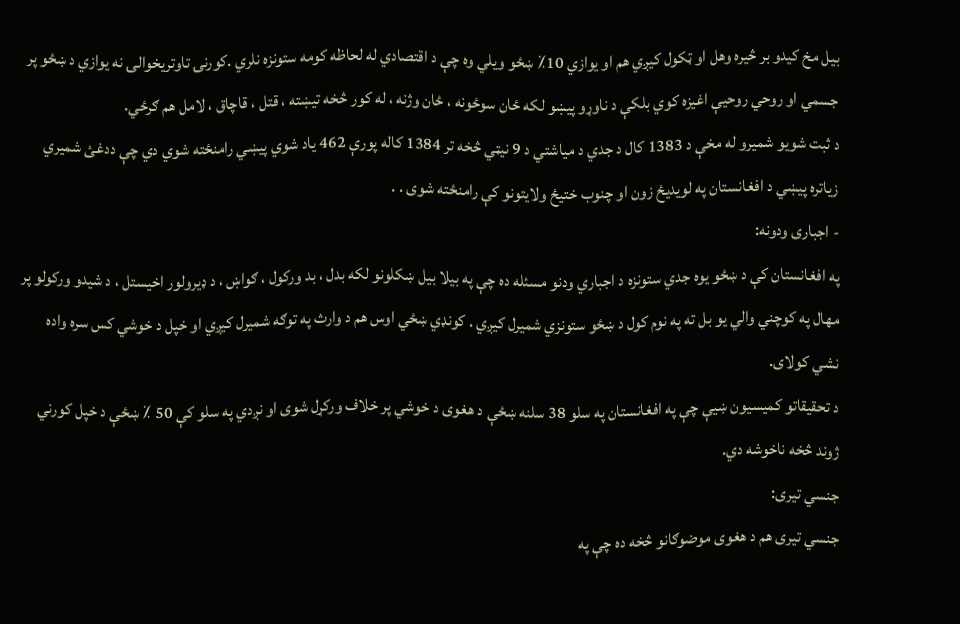بيل مخ کيدو بر څيره وهل او ټکول کيږي هم او يوازي 10٪ ښځو ويلي وه چې د اقتصادي له لحاظه کومه ستونزه نلري .کورنۍ تاوتريخوالۍ نه يوازي د ښځو پر جسمي او روحي روحيې اغيزه کوي بلکې د ناوړو پيښو لکه ځان سوځونه ، ځان وژنه ، له کور څخه تيښته ، قتل ، قاچاق ، لامل هم ګرځي.
د ثبت شويو شميرو له مخې د 1383 کال د جدي د مياشتي د 9 نيټي څخه تر 1384 کاله پورې 462 ياد شوي پيښي رامنځته شوي دي چې ددغئ شميري زياتره پيښي د افغانستان په لويديځ زون او چنوب ختيځ ولايتونو کې رامنځته شوی . .
- اجباری ودونه:
په افغانستان کې د ښځو يوه جدي ستونزه د اجباري ودنو مسئله ده چې په بيلا بيل ښکلونو لکه بدل ، بد ورکول ، ګواښ ، د ډيرولور اخيستل ، د شيدو ورکولو پر مهال په کوچني والي يو بل ته په نوم کول د ښځو ستونزي شميرل کيږي . کونډي ښځي اوس هم د وارث په توګه شميرل کيږي او خپل د خوشي کس سره واده نشي کولای.
د تحقيقاتو کميسيون ښيې چې په افغانستان په سلو 38 سلنه ښځې د هغوی د خوشي پر خلاف ورکړل شوی او نږدي په سلو کې 50 ٪ ښځې د خپل کورني ژوند څخه ناخوشه دي.
جنسي تيری:
جنسي تيری هم د هغوی موضوګانو څخه ده چې په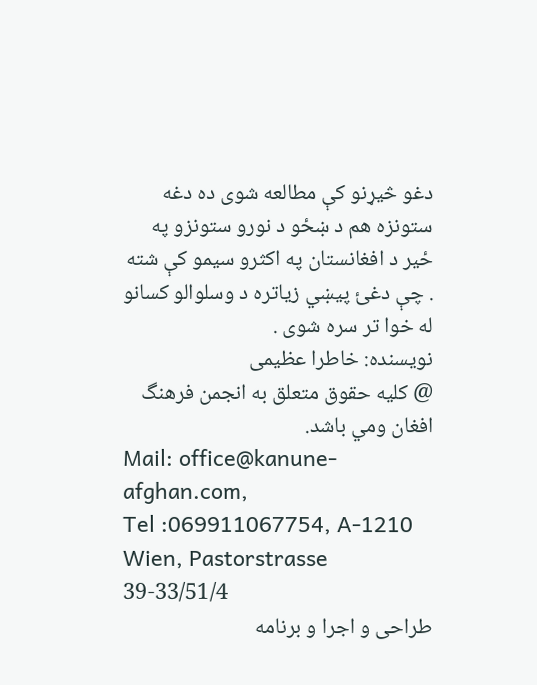دغو څيړنو کې مطالعه شوی ده دغه ستونزه هم د ښځو د نورو ستونزو په ځير د افغانستان په اکثرو سيمو کې شته . چې دغئ پيښي زياتره د وسلوالو کسانو له خوا تر سره شوی .
نویسنده: خاطرا عظیمی
@ كليه حقوق متعلق به انجمن فرهنگ افغان ومي باشد.
Mail: office@kanune-afghan.com,
Tel :069911067754, A-1210 Wien, Pastorstrasse 39-33/51/4
طراحی و اجرا و برنامه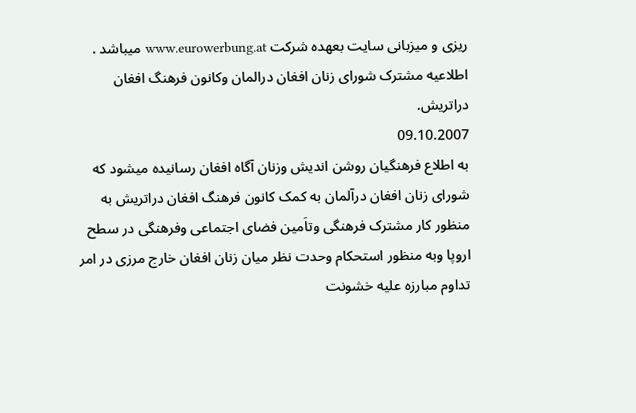ریزی و میزبانی سایت بعهده شرکت www.eurowerbung.at میباشد .
اطلاعیه مشترک شورای زنان افغان درالمان وکانون فرهنگ افغان دراتریش.
09.10.2007
به اطلاع فرهنگیان روشن اندیش وزنان آگاه افغان رسانیده میشود که شورای زنان افغان درآلمان به کمک کانون فرهنگ افغان دراتریش به منظور کار مشترک فرهنگی وتاَمین فضای اجتماعی وفرهنگی در سطح اروپا وبه منظور استحکام وحدت نظر میان زنان افغان خارج مرزی در امر تداوم مبارزه علیه خشونت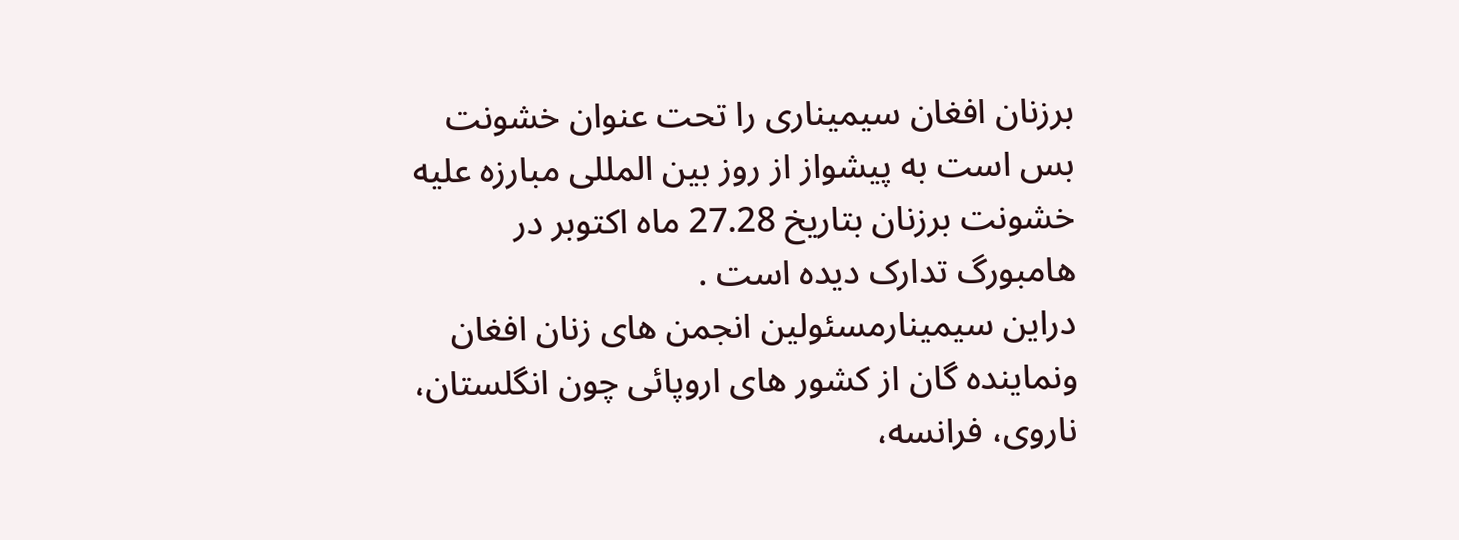برزنان افغان سیمیناری را تحت عنوان خشونت بس است به پیشواز از روز بین المللی مبارزه علیه خشونت برزنان بتاریخ 27.28 ماه اکتوبر در هامبورگ تدارک دیده است .
دراین سیمینارمسئولین انجمن های زنان افغان ونماینده گان از کشور های اروپائی چون انگلستان، ناروی، فرانسه،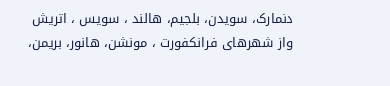دنمارک، سویدن، بلجیم، هالند ، سویس ، اتریش واز شهرهای فرانکفورت ، مونشن، هانور، بریمن،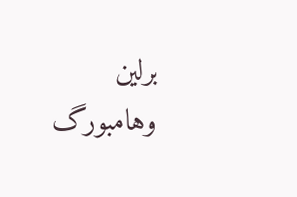برلین وهامبورگ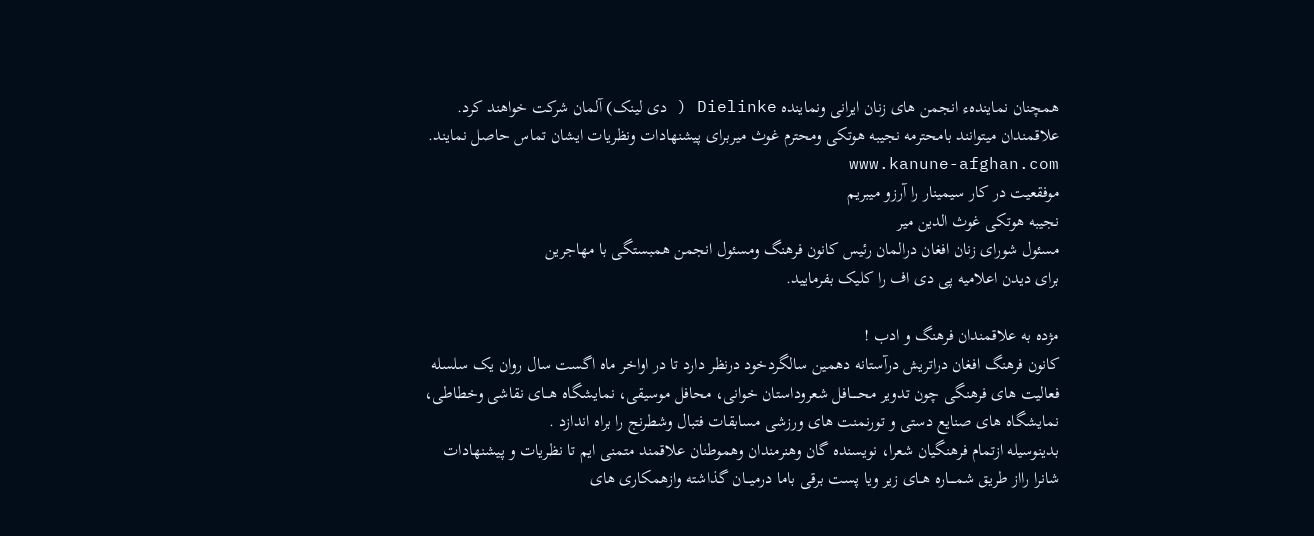همچنان نمایندهء انجمن های زنان ایرانی ونماینده Dielinke ( دی لینک) آلمان شرکت خواهند کرد.
علاقمندان میتوانند بامحترمه نجیبه هوتکی ومحترم غوث میربرای پیشنهادات ونظریات ایشان تماس حاصل نمایند. www.kanune-afghan.com
موفقعیت در کار سیمینار را آرزو میبریم
نجیبه هوتکی غوث الدین میر
مسئول شورای زنان افغان درالمان رئیس کانون فرهنگ ومسئول انجمن همبستگی با مهاجرین
برای دیدن اعلامیه پی دی اف را کلیک بفرمایید.

مژده به علاقمندان فرهنگ و ادب !
کانون فرهنگ افغان دراتریش درآستانه دهمین سالگردخود درنظر دارد تا در اواخر ماه اگست سال روان یک سلسله فعالیت های فرهنگی چون تدویر محـــــافل شعروداستان خوانی، محافل موسیقی، نمایشگاه هـــای نقاشی وخطاطی، نمایشگاه های صنایع دستی و تورنمنت های ورزشی مسابقات فتبال وشطرنج را براه اندازد .
بدینوسیله ازتمام فرهنگیان شعرا، نویسنده گان وهنرمندان وهموطنان علاقمند متمنی ایم تا نظریات و پیشنهادات شانرا رااز طریق شمــــاره هــای زیر ویا پست برقی باما درمیـــان گذاشته وازهمکاری های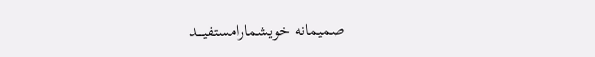صمیمانه خویشمارامستفیــــد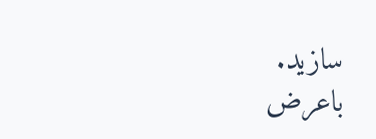سازید.
باعرض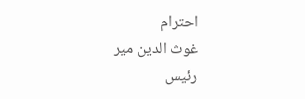احترام
غوث الدین میر
رئیس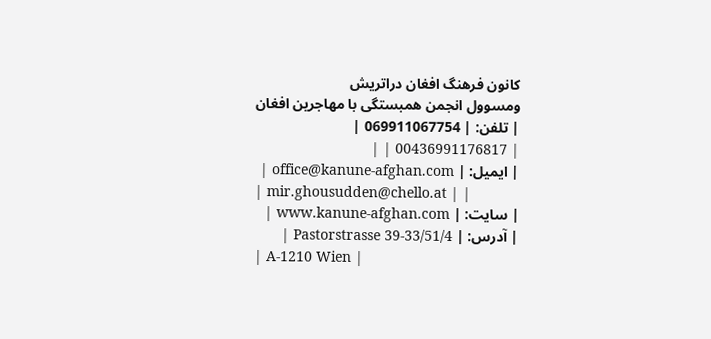کانون فرهنگ افغان دراتریش
ومسوول انجمن همبستگی با مهاجرین افغان
| تلفن: | 069911067754 |
| 00436991176817 | |
| ایمیل: | office@kanune-afghan.com |
| mir.ghousudden@chello.at | |
| سایت: | www.kanune-afghan.com |
| آدرس: | Pastorstrasse 39-33/51/4 |
| A-1210 Wien |